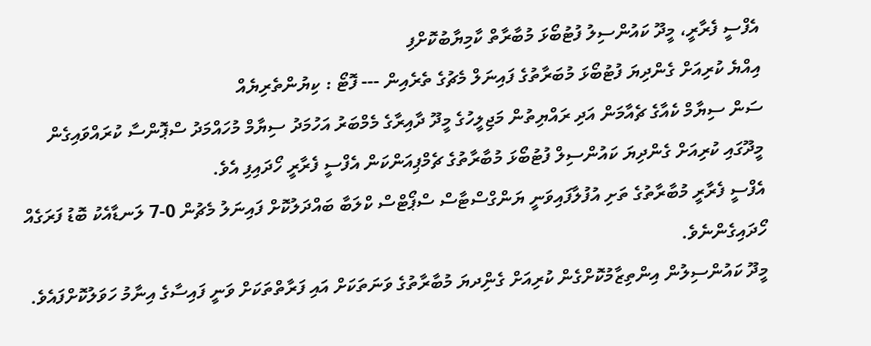އެފްސީ ފެރާރީ، މީދޫ ކައުންސިލު ފުޓުބޯޅަ މުބާރާތް ކާމިޔާބުކޮށްފި
އިއްޔެ ކުރިއަށް ގެންދިޔަ ފުޓުބޯޅަ މުބަރާތުގެ ފައިނަލް މެޗުގެ ތެރެއިން --- ފޮޓޯ : ކިޔުންތެރިޔެއް
ސަން ސިޔާމް ކެއާގެ ޗެއާމަން އަދި ރައްޔިތުން މަޖިލީހުގެ މީދޫ ދާއިރާގެ މެމްބަރު އަހުމަދު ސިޔާމް މުހައްމަދު ސްޕޮންސާ ކުރައްވައިގެން މީދޫގައި ކުރިއަށް ގެންދިޔަ ކައުންސިލް ފުޓުބޯޅަ މުބާރާތުގެ ޗެމްޕިއަންކަން އެފްސީ ފެރާރީ ހޯދައިފި އެވެ.
އެފްސީ ފެރާރީ މުބާރާތުގެ ތަށި އުފުލާފައިވަނީ ޔަންގްސްޓާސް ސްޕޯޓްސް ކްލަބާ ބައްދަލުކޮށް ފައިނަލު މެޗުން 0-7 ލަނޑާއެކު ބޮޑު ފަރަގެއް ހޯދައިގެންނެވެ.
މީދޫ ކައުންސިލުން އިންތިޒާމުކޮށްގެން ކުރިއަށް ގެންިދޔަ މުބާރާތުގެ ވަނަތަކަށް އައި ފަރާތްތަކަށް ވަނީ ފައިސާގެ އިނާމު ހަވަލުކޮށްފައެވެ.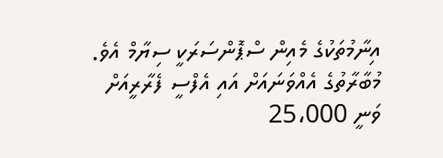އިނާމުތަކުގެ މެއިން ސްޕޮންސަރަކީ ސިޔާމް އެވެ.
މުބާރާތުގެ އެއްވަނައަށް އައި އެފްސީ ފެރާރީއަށް ވަނީ 25،000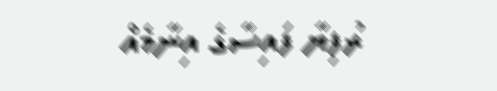ރުފިޔާ ފައިސާގެ އިނާމެއް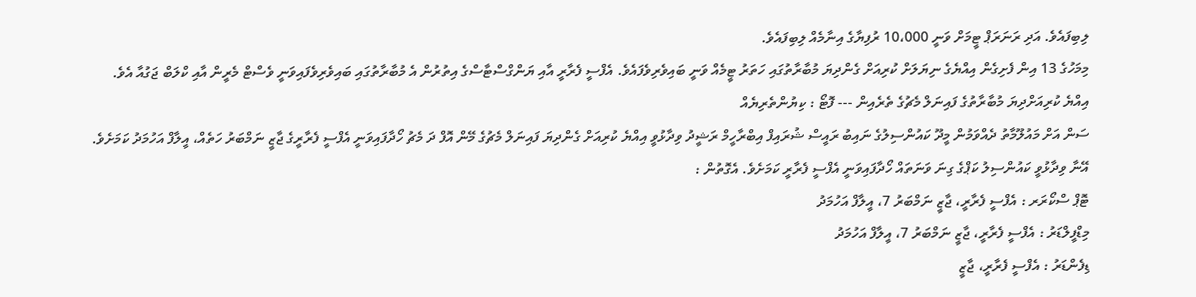ލިބިފައެވެ. އަދި ރަނަރަޕް ޓީމަށް ވަނީ 10،000 ރުފިޔާގެ އިނާމެއް ލިބިފައެވެ.
މިމަހުގެ 13 އިން ފެށިގެން އިއްޔެގެ ނިޔަލަށް ކުރިއަށް ގެންދިޔަ މުބާރާތުގައި ހަތަރު ޓީމެއް ވަނީ ބައިވެރިވެފައެވެ. އެފްސީ ފެރާރީ އާއި ޔަންގްސްޓާސްގެ އިތުރުން އެ މުބާރާތުގައި ބައިވެރިވެފައިވަނީ ވެސްޓް މެރީން އާއި ކްލަބް ޖަގުއާ އެވެ.
އިއްޔެ ކުރިއަށްދިޔަ މުބާރާތުގެ ފައިނަލް މެޗުގެ ތެރެއިން --- ފޮޓޯ : ކިޔުންތެރިޔެއް
ސަން އަށް މައުލޫމާތު ދެއްވަމުން މީދޫ ކައުންސިލުގެ ނައިބު ރައީސް ޝުރައިފް އިބްރާހީމް ރަޝީދު ވިދާޅުވީ އިއްޔެ ކުރިއަށް ގެންދިޔަ ފައިނަލް މެޗުގެ މޭން އޮފް ދަ މެޗު ހޯދާފައިވަނީ އެފްސީ ފެރާރީގެ ޖާޒީ ނަމްބަރު ހަތެއް، އީލާފް އަހުމަދު ކަމަށެވެ.
އޭނާ ވިދާޅުވީ ކައުންސިލު ކަޕްގެ ގިނަ ވަނަތައް ހޯދާފައިވަނީ އެފްސީ ފެރާރީ ކަމަށެވެ. އެގޮތުން :
ޓޮޕް ސްކޯރަރ : އެފްސީ ފެރާރީ، ޖާޒީ ނަމްބަރު 7، އީލާފް އަހުމަދު
މިޑްފީލްޑަރު : އެފްސީ ފެރާރީ، ޖާޒީ ނަމްބަރު 7، އީލާފް އަހުމަދު
ޑިފެންޑަރު : އެފްސީ ފެރާރީ، ޖާޒީ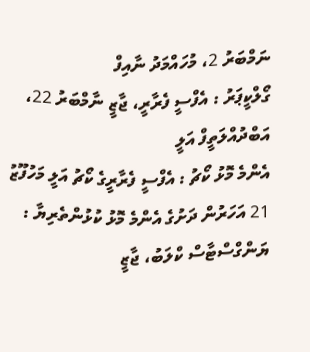ނަމްބަރު 2، މުހައްމަދު ނާއިފް
ގޯލްކީޕަރު : އެފްސީ ފެރާރީ، ޖާޒީ ނާމްބަރު 22، އަބްދުއްލަތީފް އަލީ
އެންމެ މޮޅު ކޯޗު : އެފްސީ ފެރާރީގެ ކޯޗު އަލީ މަހުފޫޒު
21 އަހަރުން ދަށުގެ އެންމެ މޮޅު ކުޅުންތެރިޔާ : ޔަންގްސްޓާސް ކްލަބު، ޖާޒީ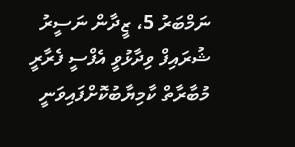ނަމްބަރު 5، ޒީދާން ނަސީރު
ޝުރައިފް ވިދާޅުވީ އެފްސީ ފެރާރީ މުބާރާތް ކާމިޔާބުކޮށްފައިވަނީ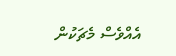އެއްވެސް މެޗަކުން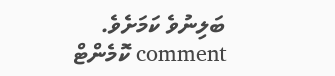ބަލިނުވެ ކަމަށެވެ.
comment ކޮމެންޓް